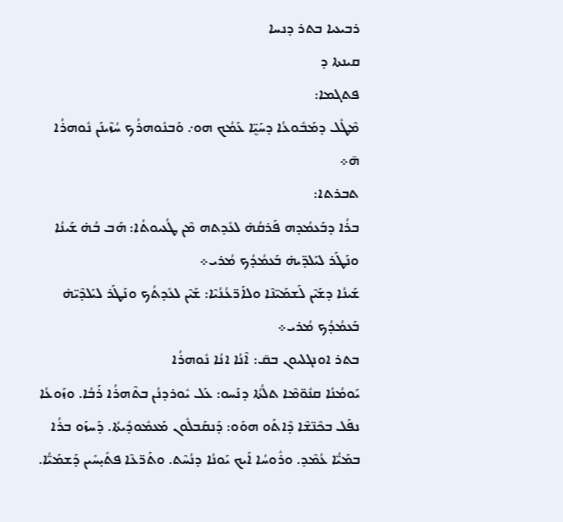ܪܒܝܥܝܐ ܒܬܪ ܕܢܚܐ
ܩܝܢܬܐ ܕ
ܦܬܓܡܐ:
ܡܶܛܽܠ ܕܡܰܒܽܘܥܳܐ ܕܚܰܝܷ̈ܐ ܥܰܡܳܟ ܗܘ܇ ܘܰܒܢܽܘܗܪܳܟ ܚܳܙܶܝܢܰܢ ܢܽܘܗܪܳܐ ܗ̄܀
ܬܒܪܬ‌ܐ:
ܒܪܳܐ ܕܒܰܥܡܳܕܗ ܦܰܪܩܳܗ̇ ܠܥܺܕܬܗ ܡܶܢ ܛܳܥܝܘܬܳܐ: ܗܰܒ ܒܳܗ̇ ܫܰܝܢܳܐ ܘܢܰܛܰܪ ܠܝܰܠܕ̈ܝܗ̇ ܒܰܥܡܳܕܳܟ ܡܳܪܝ܀
ܫܰܝܢܳܐ ܕܫܰܝܶܢ ܠܰܫܡܰܝ̈ܢܶܐ ܘܠܐܰܪ̈ܥܳܢܳܝܶܐ: ܫܰܝܶܢ ܠܥܺܕܬܳܟ ܘܢܰܛܰܪ ܠܝܰܠܕܶܝ̈ܗ̇ ܒܰܥܡܳܕܳܟ ܡܳܪܝ܀
ܒܬܪ ܐܘܢܓܠܝܘܢ ܒܩ̄: ܐܶܢܳܐ ܐܢܳܐ ܢܽܘܗܪܳܐ
ܝܰܘܡܳܢܳܐ ܩܢܽܘ̈ܡܶܐ ܬܠܳܬܳܐ ܕܢܰܚܘ: ܥܰܠ ܝܽܘܪܕܢܳܢ ܒܬܶܗܪܳܐ ܪܰܒܳܐ. ܘܙܰܘܥܳܐ ܢܦܰܠ ܒܟܶܢ̈ܫܶܐ ܕܶܐܬܰܘ ܗܘܰܘ: ܕܰܢܩܰܒܠܽܘܢ ܡܰܥܡܽܘܕܺܝܬܳܐ. ܕܰܚܙܰܘ ܒܪܳܐ ܒܡܰܝ̈ܳܐ ܥܳܡܶܕ. ܘܪܽܘܚܳܐ ܐܰܝܟ ܝܰܘܢܳܐ ܕܢܳܚܶܬ. ܘܬܰܪ̈ܥܶܐ ܦܬܺܝ̣ܚܺܝܢ ܕܰܫܡܰܝ̈ܳܐ.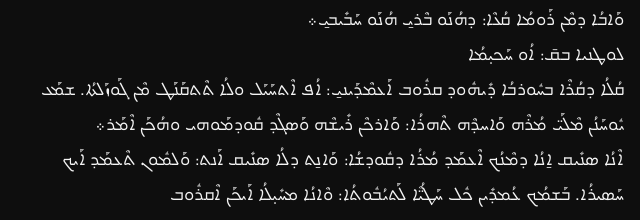ܘܰܐܒܳܐ ܕܡܶܢ ܪܰܘܡܳܐ ܩܳܥܶܐ: ܕܗܳܢܰܘ ܒܶܪܝ̱ ܗܳܢܰܘ ܚܰܒܺܝܒܝ̱܀
ܠܘܛܢܝܐ ܒܩ̄: ܐܳܘ ܚܰܟܝ̣ܡܳܐ
ܩܳܠܳܐ ܕܩܳܪܶܐ ܒܚܽܘܪܒܳܐ ܕܺܝܗܽܘܕ ܩܪܽܘܒ ܐܰܥܡܶܕܰܝܢܝ̱: ܐܳܦ ܐܶܬܚܰܝܰܠ ܘܠܳܐ ܬܶܬܩܰܢܰܛ ܡܶܢ ܓܰܘܙܰܠܬܳܐ. ܫܡܰܥ ܝܽܘܚܰܢܳܢ ܡܶܠܰܝ̈ ܡܳܪܶܗ ܘܰܐܚܕܶܗ ܬܶܗܪܳܐ: ܘܰܐܪܟܶܢ ܪܺܝܫܶܗ ܘܰܣܓܶܕ ܩܽܘܕܡܰܘܗܝ ܘܗܳܟܰܢ ܐܶܡܰܪ܀
ܐܶܢܳܐ ܣܢܺܝܩ ܐ̱ܢܳܐ ܕܡܶܢܳܟ ܐܶܥܡܰܕ ܡܳܪܳܐ ܕܩܽܘܕܫܳܐ: ܘܰܐܢ̱ܬ ܕܠܳܐ ܣܢܺܝܩ ܐܰܢܬ: ܘܰܠܡܽܘܢ ܬܶܥܡܰܕ ܐܰܝܟ ܚܰܣܝܪܳܐ. ܒܰܫܡܳܟ ܥܳܡܕܺܝܢ ܟܽܠ ܚܰܛܳܝ̈ܶܐ ܠܰܬܝܳܒܽܘܬܳܐ: ܘܶܐܢܳܐ ܡܚܺܝ̣ܠܳܐ ܐܰܝܟܰܢ ܐܶܩܪܽܘܒ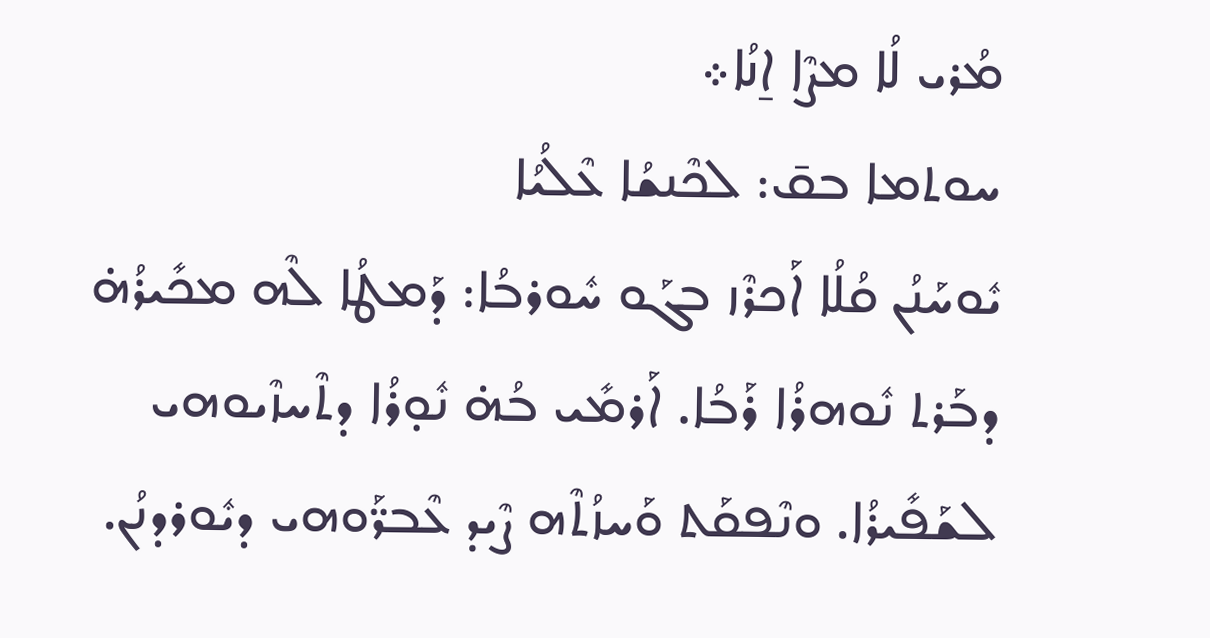ܡܳܪܝ ܠܳܐ ܡܨܶܐ ܐ̱ܢܳܐ܀
ܚܘܬܡܐ ܒܩ̄: ܠܟܶܢܫܳܐ ܥܶܠܳܝܳܐ
ܝܽܘܚܰܢܳܢ ܩܳܠܳܐ ܐܰܟܪܶܙ ܒܓܰܘ ܚܽܘܪܒܳܐ: ܕܰܡܛܳܐ ܠܶܗ ܡܟܺܝܪܳܗ̇ ܕܒܰܪܬ ܢܽܘܗܪܳܐ ܪܰܒܳܐ. ܐܰܪܡܺܝ ܒܳܗ̇ ܢܽܘ̣ܪܳܐ ܕܬܶܚܙܶܝܘܗܝ ܠܫܰܦܺܝܪܳܐ. ܘܢܶܦܩܰܬ ܘܰܚܙܳܬܶܗ ܨܶܝܕ ܥܶܒܪ̈ܰܘܗܝ ܕܝܽܘܪܕܢܳܢ.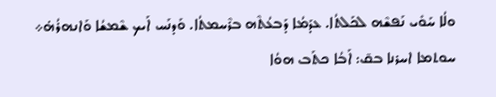ܘܠܳܐ ܚܰܘܺܝ ܢܰܦܫܶܗ ܠܟܰܠܬܳܐ. ܥܕܰܡܳܐ ܕܰܒܥܳܬܶܗ ܒܪܶܚܡܬܳܐ. ܘܰܕܢܰܚ ܐܰܝܟ ܫܶܡܫܳܐ ܘܰܐܢܗܪܳܗ̇܀
ܚܘܬܡܐ ܐܚܪܢܐ ܒܩ̄: ܐܰܒܳܐ ܟܬܰܒ ܗܘܳܐ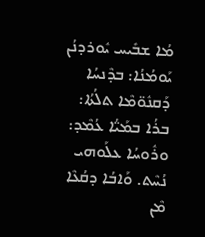ܡܳܐ ܫܒܺܝܚ ܝܽܘܪܕܢܳܢ ܝܰܘܡܳܢܳܐ: ܒܕܶܢܚܳܐ ܕܰܩܢܽܘ̈ܡܶܐ ܬܠܳܬܳܐ: ܒܪܳܐ ܒܡܰܝ̈ܳܐ ܥܳܡܶܕ: ܘܪܽܘܚܳܐ ܥܠܰܘܗܝ ܢܳܚܶܬ. ܘܰܐܒܳܐ ܕܩܳܥܶܐ ܡܶܢ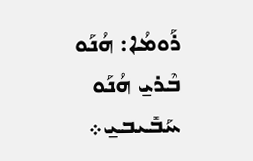ܪܰܘܡܳܐ: ܗܳܢܰܘ ܒܶܪܝ̱ ܗܳܢܰܘ ܚܰܒܺܝܒܝ̱܀